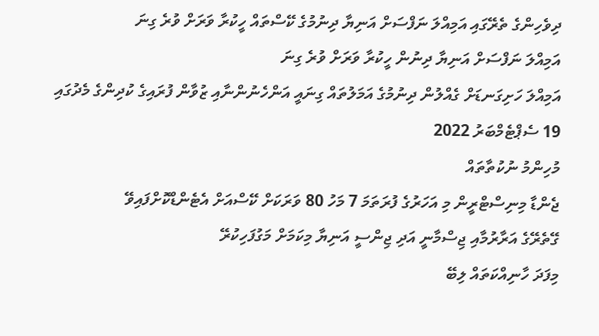ދިވެހިންގެ ތެރޭގައި އަމިއްލަ ނަފްސަށް އަނިޔާ ދިނުމުގެ ކޭސްތައް ހީކުރާ ވަރަށް ވުރެ ގިނަ
އަމިއްލަ ނަފްސަށް އަނިޔާ ދިނުން ހީކުރާ ވަރަށް ވުރެ ގިނަ
އަމިއްލަ ހަށިގަނޑަށް ގެއްލުން ދިނުމުގެ އަމަލުތައް ގިނައީ އަންހެނުންނާއި ޒުވާން ފުރައިގެ ކުދިންގެ މެދުގައި
19 ސެޕްޓެމްބަރު 2022
މުހިންމު ނުކުތާތައް
ޖެންޑާ މިނިސްޓްރީން މި އަހަރުގެ ފުރަތަމަ 7 މަހު 80 ވަރަކަށް ކޭސްއަށް އެޓެންޑްކޮށްފައިވޭ
ގޭތެރޭގެ އަރާރުމާއި ޖިސްމާނީ އަދި ޖިންސީ އަނިޔާ މިކަމަށް މަގުފަހިކުރޭ
މިފަދަ ހާނިއްކަތައް ލިބޭ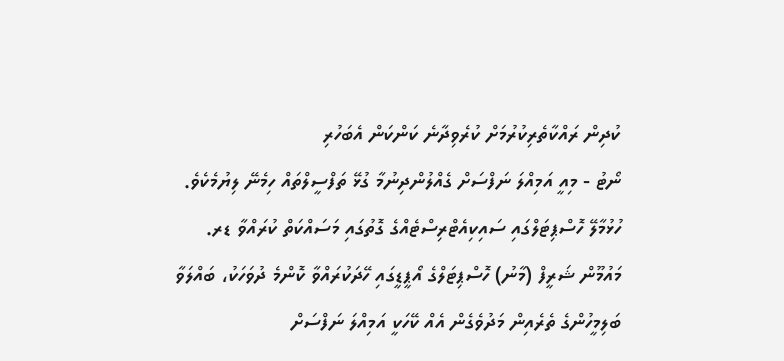ކުދިން ރައްކާތެރިކުރުމަށް ކުރެވިދާނެ ކަންކަން އެބަހުރި
ނޯޓު - މިއީ އަމިއްލަ ނަފްސަށް ގެއްލުންދިނުމާ ގުޅޭ ތަފްސީލްތައް ހިމެނޭ ލިޔުމެކެވެ.
ހުޅުމާލޭ ހޮސްޕިޓަލްގައި ސައިކިއެޓްރިސްޓެއްގެ ގޮތުގައި މަސައްކަތް ކުރައްވާ ޑރ. މައުމޫން ޝަރީފް (މާނު) ހޮސްޕިޓަލްގެ އޯޕީޑީގައި ހޭދަކުރައްވާ ކޮންމެ ދުވަހަކު، ބައްލަވާ ބަލިމީހުންގެ ތެރެއިން މަދުވެގެން އެއް ކޭހަކީ އަމިއްލަ ނަފްސަށް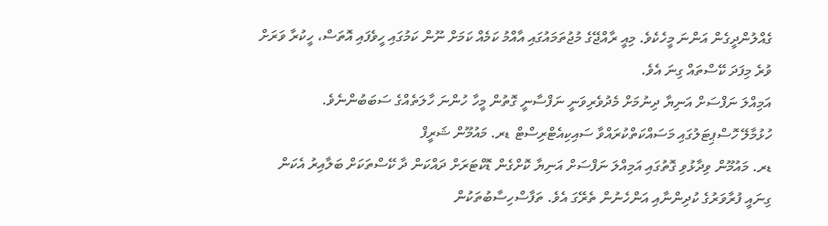ގެއްލުންދީގެން އަންނަ މީހެކެވެ. މިއީ ރާއްޖޭގެ މުޖުތަމައުގައި އާއްމު ކަމެއް ކަމަށް ނޫން ކަމުގައި ހީވެފައި އޮތަސް، ހީކުރާ ވަރަށް ވުރެ މިފަދަ ކޭސްތައް ގިނަ އެވެ.
އަމިއްލަ ނަފްސަށް އަނިޔާ ދިނުމަށް މެދުވެރިވަނީ ނަފްސާނީ ގޮތުން މީހާ ހުންނަ ހާލަތެއްގެ ސަބަބުންނެވެ.
ހުޅުމާލޭ ހޮސްޕިޓަލުގައި މަސައްކަތްކުރައްވާ ސައިކިއެޓްރިސްޓް ޑރ. މައުމޫން ޝަރީފް
ޑރ. މައުމޫން ވިދާޅުވި ގޮތުގައި އަމިއްލަ ނަފްސަށް އަނިޔާ ކޮށްގެން ޑޮކްޓަރަށް ދައްކަން ދާ ކޭސްތަކަށް ބަލާއިރު އެކަން ގިނައީ ފުރާވަރުގެ ކުދިންނާއި އަންހެނުން ތެރޭގަ އެވެ. ތަފާސްހިސާބުތަކުން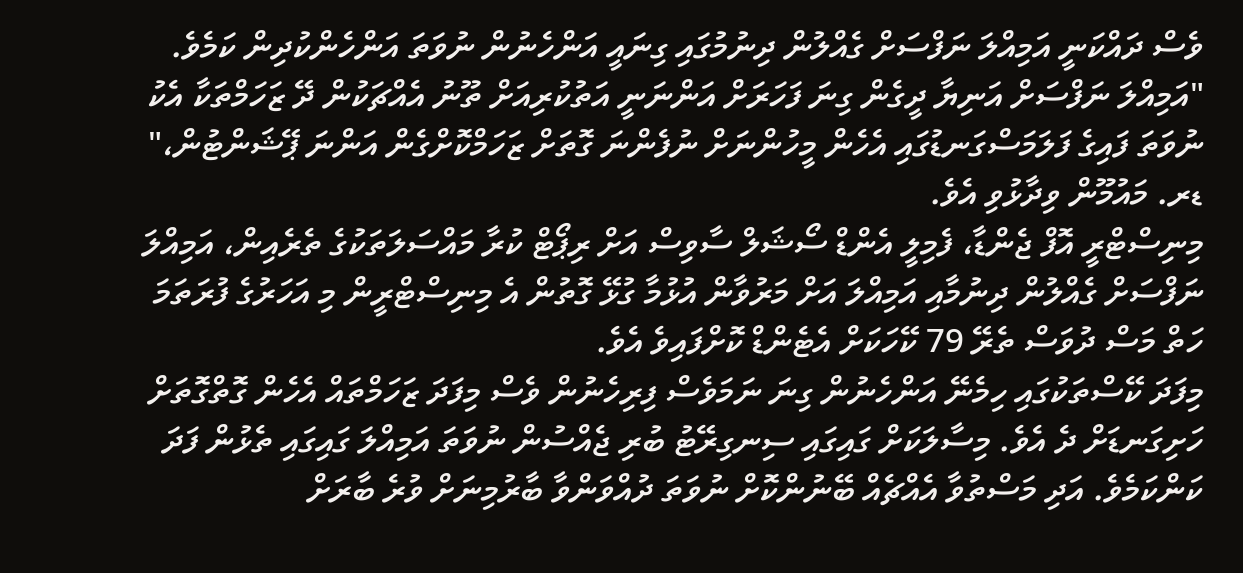ވެސް ދައްކަނީ އަމިއްލަ ނަފްސަށް ގެއްލުން ދިނުމުގައި ގިނައީ އަންހެނުން ނުވަތަ އަންހެންކުދިން ކަމެވެ.
"އަމިއްލަ ނަފްސަށް އަނިޔާ ދީގެން ގިނަ ފަހަރަށް އަންނަނީ އަތުކުރިއަށް ތޫނު އެއްޗަކުން ދޭ ޒަހަމްތަކާ އެކު ނުވަތަ ފައިގެ ފަލަމަސްގަނޑުގައި އެހެން މީހުންނަށް ނުފެންނަ ގޮތަށް ޒަހަމްކޮށްގެން އަންނަ ޕޭޝަންޓުން،" ޑރ. މައުމޫން ވިދާޅުވި އެވެ.
މިނިސްޓްރީ އޮފް ޖެންޑާ، ފެމިލީ އެންޑް ސޯޝަލް ސާވިސް އަށް ރިޕޯޓް ކުރާ މައްސަލަތަކުގެ ތެރެއިން، އަމިއްލަ ނަފްސަށް ގެއްލުން ދިނުމާއި އަމިއްލަ އަށް މަރުވާން އުޅުމާ ގުޅޭ ގޮތުން އެ މިނިސްޓްރީން މި އަހަރުގެ ފުރަތަމަ ހަތް މަސް ދުވަސް ތެރޭ 79 ކޭހަކަށް އެޓެންޑް ކޮށްފައިވެ އެވެ.
މިފަދަ ކޭސްތަކުގައި ހިމެނޭ އަންހެނުން ގިނަ ނަމަވެސް ފިރިހެނުން ވެސް މިފަދަ ޒަހަމްތައް އެހެން ގޮތްގޮތަށް ހަށިގަނޑަށް ދެ އެވެ. މިސާލަކަށް ގައިގައި ސިނގިރޭޓު ބުރި ޖެއްސުން ނުވަތަ އަމިއްލަ ގައިގައި ތެޅުން ފަދަ ކަންކަމެވެ. އަދި މަސްތުވާ އެއްޗެއް ބޭނުންކޮށް ނުވަތަ ދުއްވަންވާ ބާރުމިނަށް ވުރެ ބާރަށް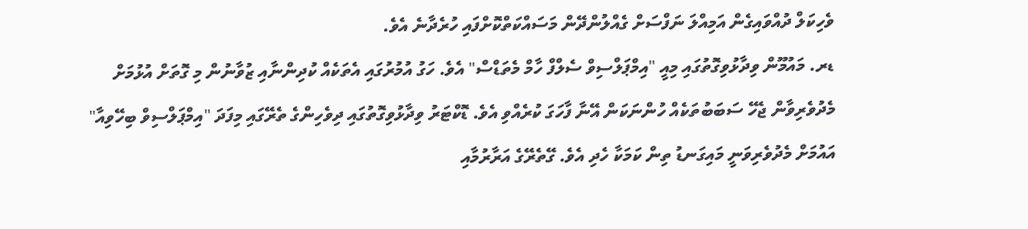ވެހިކަލް ދުއްވައިގެން އަމިއްލަ ނަފްސަށް ގެއްލުންދޭން މަސައްކަތްކޮށްފައި ހުރެދާނެ އެވެ.
ޑރ. މައުމޫން ވިދާޅުވިގޮތުގައި މިއީ "އިމްޕަލްސިވް ސެލްފް ހާމް މެތަޑްސް" އެވެ. ހަގު އުމުރުގައި އެތަކެއް ކުދިންނާއި ޒުވާނުން މި ގޮތަށް އުޅުމަށް މެދުވެރިވާން ޖެހޭ ސަބަބުތަކެއް ހުންނަކަން އޭނާ ފާހަގަ ކުރެއްވި އެވެ. ޑޮކްޓަރު ވިދާޅުވިގޮތުގައި ދިވެހިންގެ ތެރޭގައި މިފަދަ "އިމްޕަލްސިވް ބިހޭވިއާ" އައުމަށް މެދުވެރިވަނީ މައިގަނޑު ތިން ކަމަކާ ހެދި އެވެ. ގޭތެރޭގެ އަރާރުމާއި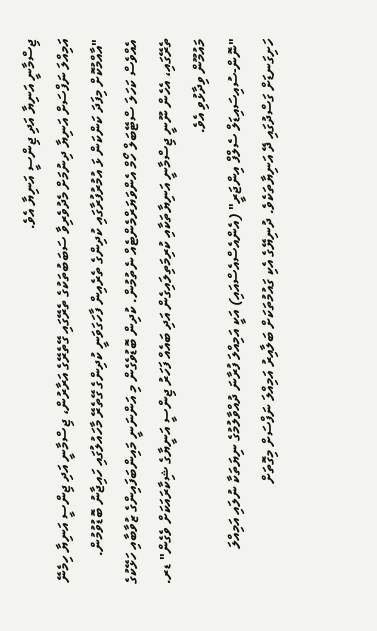ޖިސްމާނީ އަނިޔާ އަދި ޖިންސީ އަނިޔާ އެވެ.
އަމިއްލަ ނަފްސަށް އަނިޔާ ދިނުމަށް މެދުވެރިވާ ސަބަބުތަކުގެ ތެރޭގައި ގޭތެރޭގެ އަރާރުން، ޖިސްމާނީ އަދި ޖިންސީ އަނިޔާ ހިމެނޭ
"އާއްމުކޮށް މިފަދަ ކަންކަން ޅަ އުމުރުފުރާގައި ކުދިންގެ ތެރެއިން ފާހަގަވަނީ ކުދިންގެ ގޭތެރޭ މާހައުލުގައި ހައިޖާނު ބޮޑުވުމުން. އެއްވެސް ކަހަލަ ސްޓޭބަލް ހޯމް އެންވަޔަރްމެންޓެއް ނެތުމުން. ކުދިން ބޮޑުވެގެން މި އަންނަނީ މައިންބަފައިންގެ ޒުވާބާއި ހަޅޭކުގެ ތެރޭގައި، އެހެން ނޫނީ ޖިސްމާނީ އަނިޔާތަކާއި ކުރިމަތިލައިގެން އަދި ބައެއް ފަހަރު ޖިންސީ އަނީޔާގެ ޝިކާރައަކަށް ވެގެން" ޑރ. މައުމޫން ވިދާޅުވި އެވެ.
"ނޮން-ސުއިސައިޑަލް ސެލްފް އިންޖަރީ" (އެންއެސްއެސްއައި) އަކީ އަމިއްލަ ފުރާނަ ދުއްވާލުމުގެ ނިޔަތަކާ ނުލައި އަމިއްލަ ހަށިގަނޑަށް ގަސްދުގައި ދޭ އަނިޔާތަކެވެ. ދުނިޔޭގެ އެކި ގައުމުތަކަށް ބަލާއިރު އަމިއްލަ ނަފްސަށް މިގޮތަށް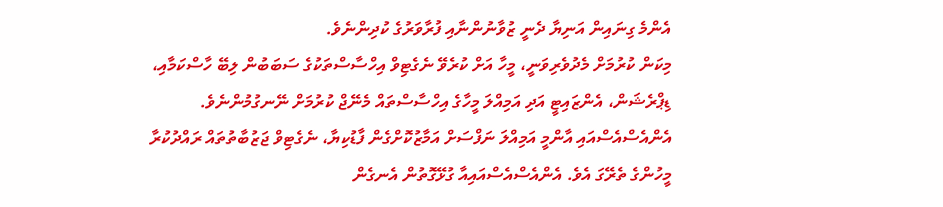އެންމެ ގިނައިން އަނިޔާ ދެނީ ޒުވާނުންނާއި ފުރާވަރުގެ ކުދިންނެވެ.
މިކަން ކުރުމަށް މެދުވެރިވަނީ، މީހާ އަށް ކުރެވޭ ނެގެޓިވް އިހްސާސްތަކުގެ ސަބަބުން ލިބޭ ހާސްކަމާއި، ޑިޕްރެޝަން، އެންޒައިޓީ އަދި އަމިއްލަ މީހާގެ އިހްސާސްތައް މެނޭޖް ކުރުމަށް ނޭނގުމުންނެވެ.
އެންއެސްއެސްއައި އާންމީ އަމިއްލަ ނަފްސަށް އަމާޒުކޮށްގެން ފާޑުކިޔާ، ނެގެޓިވް ޖަޒުބާތުތައް ރައްދުކުރާ މީހުންގެ ތެރޭގަ އެވެ. އެންއެސްއެސްއައިއާ ގުޅޭގޮތުން އެނގެން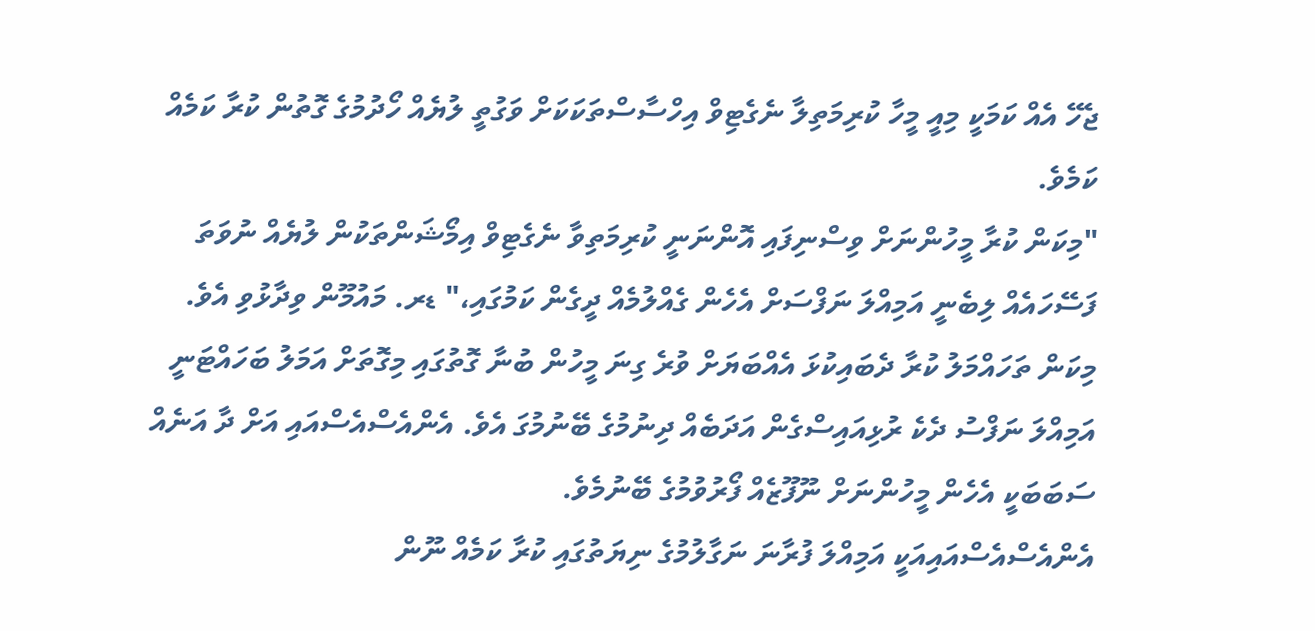ޖެހޭ އެއް ކަމަކީ މިއީ މީހާ ކުރިމަތިލާ ނެގެޓިވް އިހްސާސްތަކަކަށް ވަގުތީ ލުޔެއް ހޯދުމުގެ ގޮތުން ކުރާ ކަމެއް ކަމެވެ.
"މިކަން ކުރާ މީހުންނަށް ވިސްނިފައި އޮންނަނީ ކުރިމަތިވާ ނެގެޓިވް އިމޯޝަންތަކުން ލުޔެއް ނުވަތަ ފަސޭހައެއް ލިބެނީ އަމިއްލަ ނަފްސަށް އެހެން ގެއްލުމެއް ދީގެން ކަމުގައި،" ޑރ. މައުމޫން ވިދާޅުވި އެވެ.
މިކަން ތަހައްމަލު ކުރާ ދެބައިކުޅަ އެއްބަޔަށް ވުރެ ގިނަ މީހުން ބުނާ ގޮތުގައި މިގޮތަށް އަމަލު ބަހައްޓަނީ އަމިއްލަ ނަފްސު ދެކެ ރުޅިއައިސްގެން އަދަބެއް ދިނުމުގެ ބޭނުމުގަ އެވެ. އެންއެސްއެސްއައި އަށް ދާ އަނެއް ސަބަބަކީ އެހެން މީހުންނަށް ނޫފޫޒެއް ފޯރުވުމުގެ ބޭނުމެވެ.
އެންއެސްއެސްއައިއަކީ އަމިއްލަ ފުރާނަ ނަގާލުމުގެ ނިޔަތުގައި ކުރާ ކަމެއް ނޫން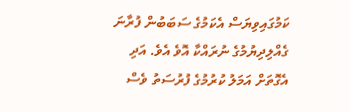ކަމުގައިވިޔަސް އެކަމުގެ ސަބަބުން ފުރާނަ ގެއްލިދިޔުމުގެ ނުރައްކާ އޮވެ އެވެ. އަދި އެގޮތަށް އަމަލު ކުރުމުގެ ފުރުސަތު ވެސް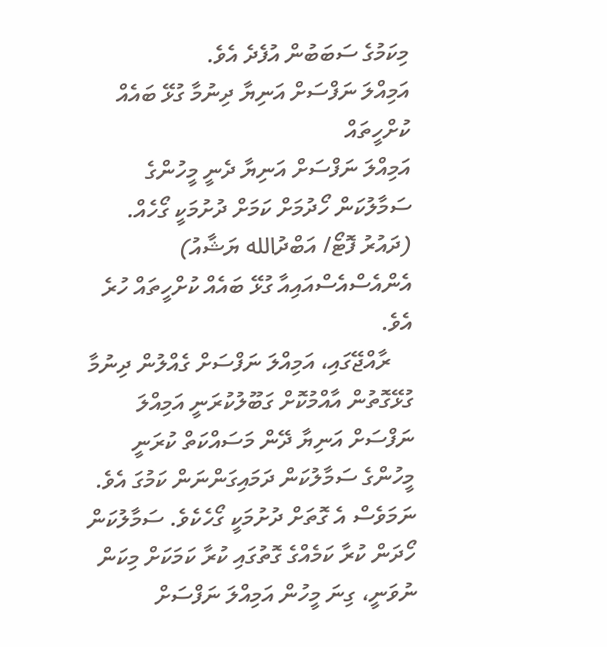މިކަމުގެ ސަބަބުން އުފެދެ އެވެ.
އަމިއްލަ ނަފްސަށް އަނިޔާ ދިނުމާ ގުޅޭ ބައެއް ކުށްހީތައް
އަމިއްލަ ނަފްސަށް އަނިޔާ ދެނީ މީހުންގެ ސަމާލުކަން ހޯދުމަށް ކަމަށް ދުށުމަކީ ގޯހެއް. (ދައުރު ފޮޓޯ/ އަބްދުالله ޔަޝާއު)
އެންއެސްއެސްއައިއާ ގުޅޭ ބައެއް ކުށްހީތައް ހުރެ އެވެ.
    ރާއްޖޭގައި، އަމިއްލަ ނަފްސަށް ގެއްލުން ދިނުމާ ގުޅޭގޮތުން އާއްމުކޮށް ގަބޫލުކުރަނީ އަމިއްލަ ނަފްސަށް އަނިޔާ ދޭން މަސައްކަތް ކުރަނީ މީހުންގެ ސަމާލުކަން ދަމައިގަންނަން ކަމުގަ އެވެ. ނަމަވެސް އެ ގޮތަށް ދުށުމަކީ ގޯހެކެވެ. ސަމާލުކަން ހޯދަން ކުރާ ކަމެއްގެ ގޮތުގައި ކުރާ ކަމަކަށް މިކަން ނުވަނީ، ގިނަ މީހުން އަމިއްލަ ނަފްސަށް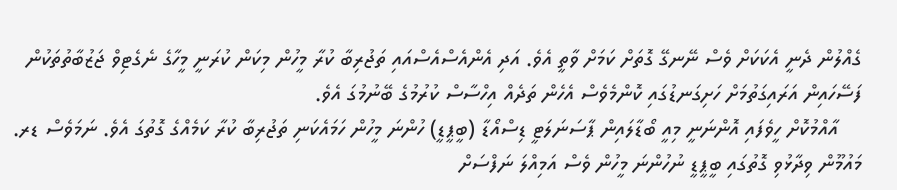ގެއްލުން ދެނީ އެކަކަށް ވެސް ނޭނގޭ ގޮތަށް ކަމަށް ވާތީ އެވެ. އަދި އެންއެސްއެސްއައި ތަޖުރިބާ ކުރާ މީހުން މިކަން ކުރަނީ މީހާގެ ނެގެޓިވް ޖަޒުބާތުތަކުން ފަސޭހައިން އަރައިގަތުމަށް ހަށިގަނޑުގައި ކޮންމެވެސް އެހެން ތަދެއް އިހްސާސް ކުރުމުގެ ބޭނުމުގަ އެވެ.
    އާއްމުކޮށް ހީވެފައި އޮންނަނީ މިއީ ބޯޑާލައިން ޕާސަނަލަޓީ ޑިސްއޯޑާ (ބީޕީޑީ) ހުންނަ މީހުން ހަމައެކަނި ތަޖުރިބާ ކުރާ ކަމެއްގެ ގޮތުގަ އެވެ. ނަމަވެސް ޑރ. މައުމޫން ވިދާޅުވި ގޮތުގައި ބީޕީޑީ ނުހުންނަ މީހުން ވެސް އަމިއްލަ ނަފްސަށް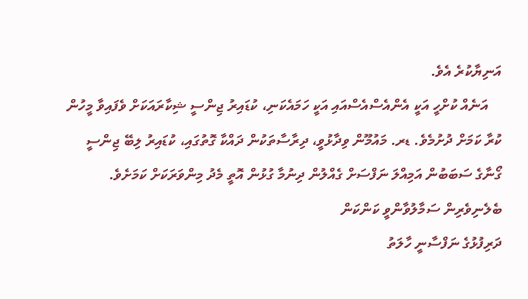އަނިޔާކުރެ އެވެ.
    އަނެއް ކުށްހީ އަކީ އެންއެސްއެސްއައި އަކީ ހަމައެކަނި، ކުޑައިރު ޖިންސީ ޝިކާރައަކަށް ވެފައިވާ މީހުން ކުރާ ކަމަށް ދުށުމެވެ. ޑރ. މައުމޫން ވިދާޅުވީ، ދިރާސާތަކުން ދައްކާ ގޮތުގައި، ކުޑައިރު ލިބޭ ޖިންސީ ގޯނާގެ ސަބަބުން އަމިއްލަ ނަފްސަށް ގެއްލުން ދިނުމާ ގުޅުން އޮތީ މެދު މިންވަރަކަށް ކަމަށެވެ.
ބެލެނިވެރިން ސަމާލުވާންވީ ކަންކަން
ދަރިފުޅުގެ ނަފްސާނީ ހާލަތު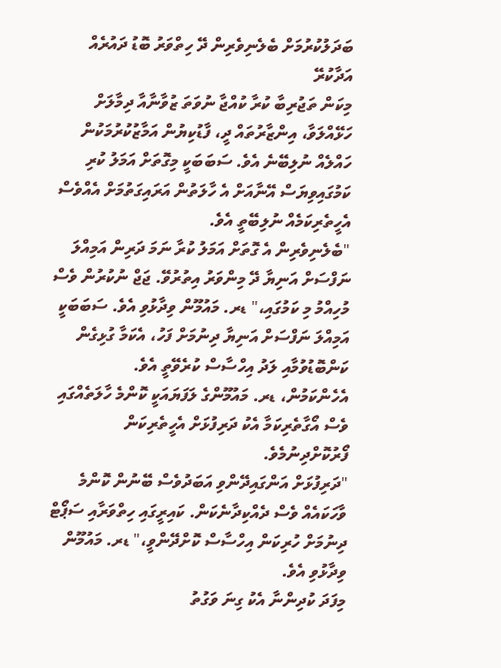ބަދަލުކުރުމަށް ބެލެނިވެރިން ދޭ ހިތްވަރު ބޮޑު ދައުރެއް އަދާކުރޭ
މިކަން ތަޖުރިބާ ކުރާ ކުއްޖާ ނުވަތަ ޒުވާނާއާ ދިމާލަށް ހަޅޭއްލަވާ، އިންޒާރުތައް ދީ، ފާޑުކިޔުން އަމާޒުކުރުމަކުން ހައްލެއް ނުލިބޭނެ އެވެ. ސަބަބަކީ މިގޮތަށް އަމަލު ކުރި ކަމުގައިވިޔަސް އޭނާއަށް އެ ހާލަތުން އަރައިގަތުމަށް އެއްވެސް އެހީތެރިކަމެއް ނުލިބޭތީ އެވެ.
"ބެލެނިވެރިން އެ ގޮތަށް އަމަލު ކުރާ ނަމަ ދަރިން އަމިއްލަ ނަފްސަށް އަނިޔާ ދޭ މިންވަރު އިތުރުވޭ. ޖަޖް ނުކުރުން ވެސް މުހިއްމު މި ކަމުގައި،" ޑރ. މައުމޫން ވިދާޅުވި އެވެ. ސަބަބަކީ އަމިއްލަ ނަފްސަށް އަނިޔާ ދިނުމަށް ފަހު، އެކަމާ ގުޅިގެން ކަންބޮޑުވުމާއި ލަދު އިހްސާސް ކުރެވޭތީ އެވެ.
އެހެންކަމުން، ޑރ. މައުމޫންގެ ލަފަޔައަކީ ކޮންމެ ހާލަތެއްގައި ވެސް އޯގާތެރިކަމާ އެކު ދަރިފުޅަށް އެހީތެރިކަން ފޯރުކޮށްދިނުމެވެ.
"ދަރިފުޅަށް އަންގައިދޭންވި އަބަދުވެސް ބޭނުން ކޮންމެ ވާހަކައެއް ވެސް ދެއްކިދާނެކަން. ކައިރީގައި ހިތްވަރާއި ސަޕޯޓް ދިނުމަށް ހުރިކަން އިހްސާސް ކޮށްދޭންވީ،" ޑރ. މައުމޫން ވިދާޅުވި އެވެ.
މިފަދަ ކުދިންނާ އެކު ގިނަ ވަގުތު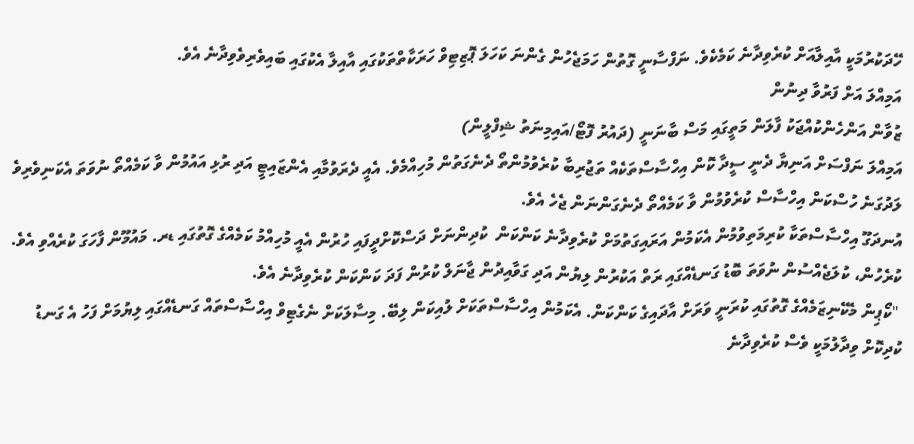ހޭދަކުރުމަކީ އާއިލާއަށް ކުރެވިދާނެ ކަމެކެވެ. ނަފްސާނީ ގޮތުން ހަމަޖެހުން ގެންނަ ކަހަލަ ޕޮޒިޓިވް ހަރަކާތްތަކުގައި އާއިލާ އެކުގައި ބައިވެރިވެވިދާނެ އެވެ.
އަމިއްލަ އަށް ފަރުވާ ދިނުން
ޒުވާން އަންހެންކުއްޖަކު ފާލަން މަތީގައި މަސް ބާނަނީ (ދައުރު ފޮޓޯ/އައިމިނަތު ޝިފްލީން)
އަމިއްލަ ނަފްސަށް އަނިޔާ ދެނީ ސީދާ ކޮން އިހްސާސްތަކެއް ތަޖުރިބާ ކުރެވުމުންތޯ ދެނެގަތުން މުހިއްމެވެ. އެއީ ދެރަވުމާއި އެންޒައިޓީ އަދި ރުޅި އައުމުން ވާ ކަމެއްތޯ ނުވަތަ އެކަނިވެރިވެ ލަދުގަނެ ހުސްކަން އިހްސާސް ކުރެވުމުން ވާ ކަމެއްތޯ ދެނެގަންނަން ޖެހެ އެވެ.
އުނދަގޫ އިހްސާސްތަކާ ކުރިމަތިވުމުން އެކަމުން އަރައިގަތުމަށް ކުރެވިދާނެ ކަންކަން  ކުދިންނަށް ދަސްކޮށްދީފައި ހުރުން އެއީ މުހިއްމު ކަމެއްގެ ގޮތުގައި ޑރ. މައުމޫން ފާހަގަ ކުރެއްވި އެވެ. ކުރެހުން، ކުލަޖެއްސުން ނުވަތަ ބޮޑު ގަނޑެއްގައި ރަތް އަކުރުން ލިޔުން އަދި ގަވާއިދުން ޖާނަލް ކުރުން ފަދަ ކަންކަން ކުރެވިދާނެ އެވެ.
 "ކޯޕިން މެކޭނިޒަމެއްގެ ގޮތުގައި ކުރަނީ ވަރަށް އާދައިގެ ކަންކަން. އެކަމުން އިހްސާސްތަކަށް ލުއިކަން ލިބޭ. މިސާލަކަށް ނެގެޓިވް އިހްސާސްތައް ގަނޑެއްގައި ލިޔުމަށް ފަހު އެ ގަނޑު ކުދިކޮށް ވިދާލުމަކީ ވެސް ކުރެވިދާނެ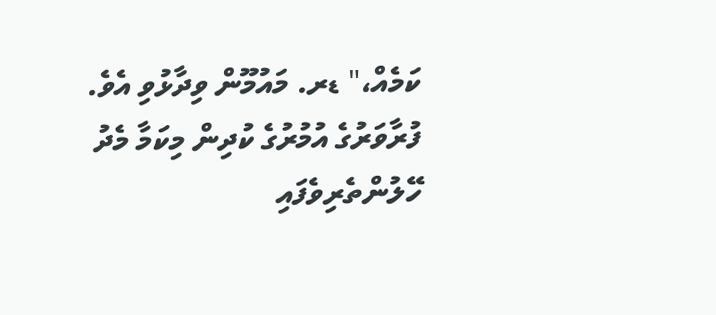ކަމެއް،" ޑރ. މައުމޫން ވިދާޅުވި އެވެ.
ފުރާވަރުގެ އުމުރުގެ ކުދިން މިކަމާ މެދު ހޭލުންތެރިވެފައި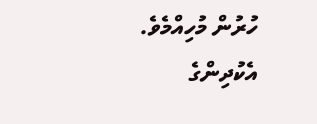ހުރުން މުހިއްމެވެ. އެކުދިންގެ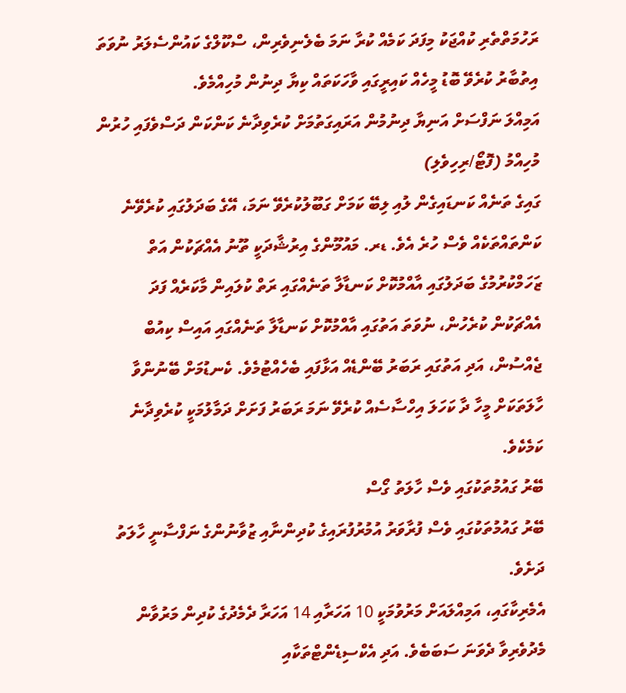ރަހުމަތްތެރި ކުއްޖަކު މިފަދަ ކަމެއް ކުރާ ނަމަ ބެލެނިވެރިން، ސްކޫލްގެ ކައުންސެލަރު ނުވަތަ އިތުބާރު ކުރެވޭ ބޮޑު މީހެއް ކައިރީގައި ވާހަކަތައް ކިޔާ ދިނުން މުހިއްމެވެ.
އަމިއްލަ ނަފްސަށް އަނިޔާ ދިނުމުން އަރައިގަތުމަށް ކުރެވިދާނެ ކަންކަން ދަސްވެފައި ހުރުން މުހިއްމު (ފޮޓޯ/ރިހިވެލި)
ގައިގެ ތަނެއް ކަނޑައިގެން ލުއި ލިބޭ ކަމަށް ގަބޫލުކުރެވޭ ނަމަ، އޭގެ ބަދަލުގައި ކުރެވޭނެ ކަންތައްތަކެއް ވެސް ހުރެ އެވެ. ޑރ. މައުމޫންގެ އިރުޝާދަކީ ތޫނު އެއްޗަކުން އަތް ޒަހަމްކުރުމުގެ ބަދަލުގައި އާއްމުކޮށް ކަނޑާލާ ތަނެއްގައި ރަތް ކުލައިން މާކަރެއް ފަދަ އެއްޗަކުން ކުރެހުން، ނުވަތަ އަތުގައި އާއްމުކޮށް ކަނޑާލާ ތަނެއްގައި އައިސް ކިއުބް ޖެއްސުން، އަދި އަތުގައި ރަބަރު ބޭންޑެއް އަޅާފައި ބެހެއްޓުމެވެ. ކެނޑުމަށް ބޭނުންވާ ހާލަތަކަށް މީހާ ދާ ކަހަލަ އިހްސާސެއް ކުރެވޭ ނަމަ ރަބަރު ފަށަށް ދަމާލުމަކީ ކުރެވިދާނެ ކަމެކެވެ.
ބޭރު ގައުމުތަކުގައި ވެސް ހާލަތު ގޯސް
ބޭރު ގައުމުތަކުގައި ވެސް ފުރާވަރު އުމުރުފުރައިގެ ކުދިންނާއި ޒުވާނުންގެ ނަފްސާނީ ހާލަތު ދަށެވެ.
އެމެރިކާގައި، އަމިއްލައަށް މަރުވުމަކީ 10 އަހަރާއި 14 އަހަރާ ދެމެދުގެ ކުދިން މަރުވާން މެދުވެރިވާ ދެވަނަ ސަބަބެވެ. އަދި އެކްސިޑެންޓްތަކާއި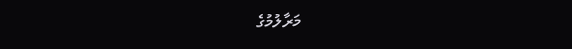މަރާލުމުގެ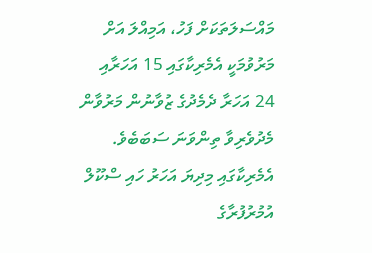މައްސަލަތަކަށް ފަހު، އަމިއްލަ އަށް މަރުވުމަކީ އެމެރިކާގައި 15 އަހަރާއި 24 އަހަރާ ދެމެދުގެ ޒުވާނުން މަރުވާން މެދުވެރިވާ ތިންވަނަ ސަބަބެވެ.
އެމެރިކާގައި މިދިޔަ އަހަރު ހައި ސްކޫލް އުމުރުފުރާގެ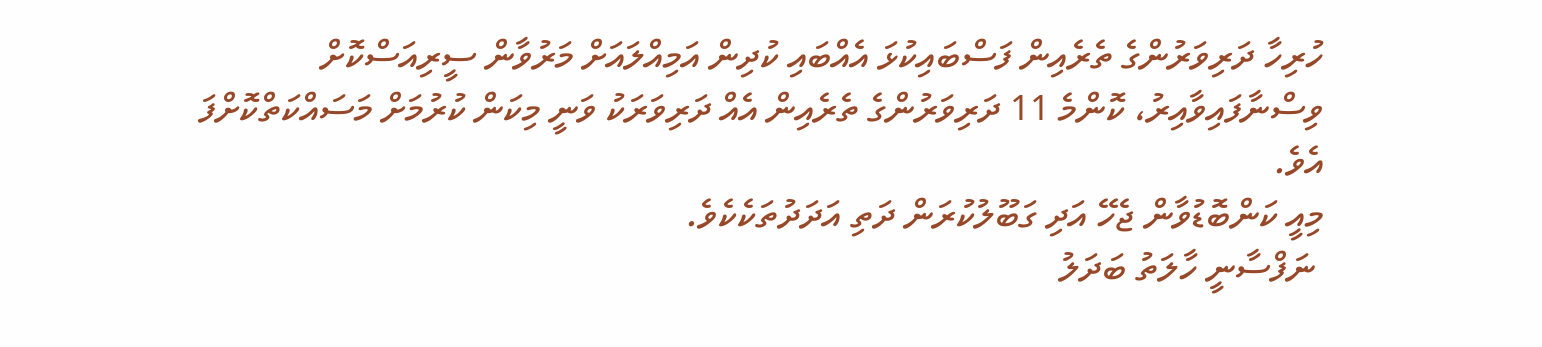ހުރިހާ ދަރިވަރުންގެ ތެރެއިން ފަސްބައިކުޅަ އެއްބައި ކުދިން އަމިއްލައަށް މަރުވާން ސީރިއަސްކޮށް ވިސްނާފައިވާއިރު، ކޮންމެ 11 ދަރިވަރުންގެ ތެރެއިން އެއް ދަރިވަރަކު ވަނީ މިކަން ކުރުމަށް މަސައްކަތްކޮށްފަ އެވެ.
މިއީ ކަންބޮޑުވާން ޖެހޭ އަދި ގަބޫލުކުރަން ދަތި އަދަދުތަކެކެވެ.
 ނަފްސާނީ ހާލަތު ބަދަލު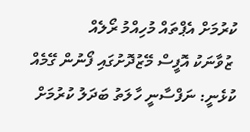ކުރުމަށް އެޕްތައް މުހިއްމު ރޯލެއް
 ޒުވާނަކު އޮފީސް މޭޒުދޮށުގައި ފޯނުން ގޭމެއް ކުޅެނީ: ނަފްސާނީ ހާލަތު ބަދަލު ކުރުމަށް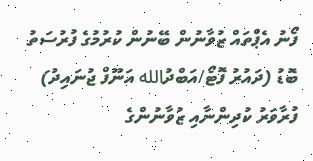ފޯނު އެޕްތައް ޒުވާނުން ބޭނުން ކުރުމުގެ ފުރުސަތު ބޮޑު (ދައުރު ފޮޓޯ/އަބްދުالله އަނޫފް ޖުނައިދު)
ފުރާވަރު ކުދިންނާއި ޒުވާނުންގެ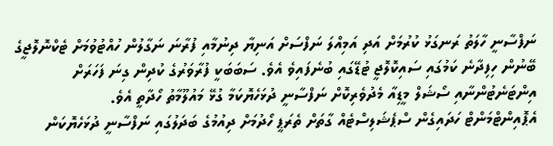ނަފްސާނީ ހާލަތު ރަނގަޅު ކުރުމަށް އަދި އަމިއްލަ ނަފްސަށް އަނިޔާ ދިނުމާއި ފުރާނަ ނަގާލުން ހުއްޓުވުމަށް ޓެކްނޮލޮޖީގެ ބޭނުން ހިފިދާނެ ކަމުގައި ސައިކޮލޮޖީ ޓުޑޭގައި ބުނެފައިވެ އެވެ. ސަބަބަކީ ފުރާވަރުގެ ކުދިން ގިނަ ފަހަރަށް އިންޓަނެޓުންނާއި ސޯޝަލް މީޑިއާ މެދުވެރިކޮށް ނަފްސާނީ ދުޅަހެޔޮކަމާ ގުޅޭ މައުލޫމާތު ހޯދާތީ އެވެ.
އެޕޮއިންޓްމަންޓް ހަދައިގެން ސްޕެޝަލިސްޓެއް ގާތަށް ތެރަޕީ ހޯދުމަށް ދިއުމުގެ ބަދަލުގައި ނަފްސާނީ ދުޅަހެޔޮކަން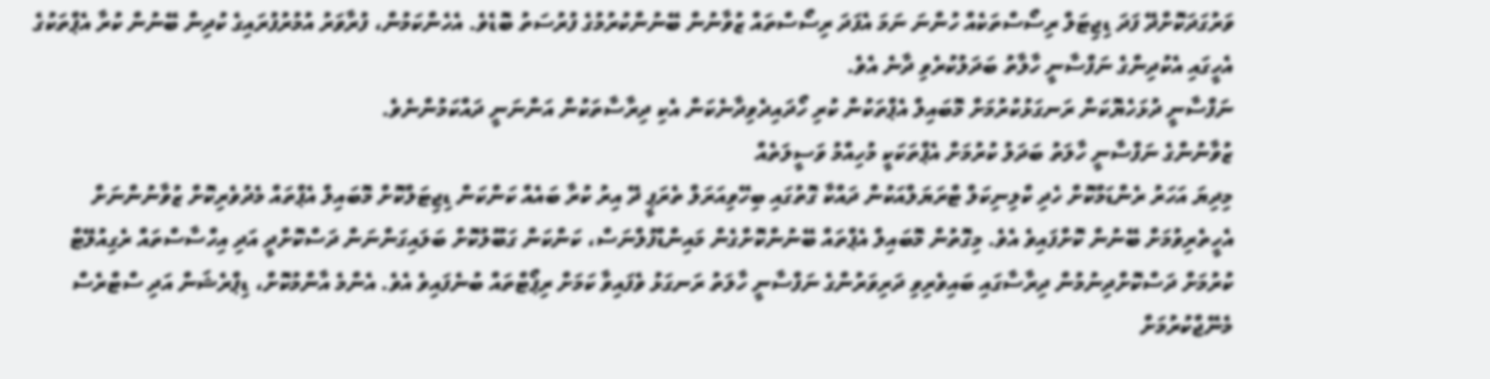ވަރުގަދަކޮށްދޭ ފަދަ ޑިޖިޓަލް ރިސޯސްތަކެއް ހުންނަ ނަމަ އެފަދަ ރިސޯސްތައް ޒުވާނުން ބޭނުންކުރުމުގެ ފުރުސަތު ބޮޑެވެ. އެހެންކަމުން، ފުރާވަރު އުމުރުފުރައިގެ ކުދިން ބޭނުން ކުރާ އެޕްތަކުގެ އެހީގައި އެކުދިންގެ ނަފްސާނީ ހާލާތު ބަދަލުކުރެވި ދާނެ އެވެ.
ނަފްސާނީ ދުޅަހެޔޮކަން ރަނގަޅުކުރުމަށް މޮބައިލް އެޕްތަކުން ކުރި ހޯދައިދެވިދާނެކަން އެކި ދިރާސާތަކުން އަންނަނީ ދައްކަމުންނެވެ.
ޒުވާނުންގެ ނަފްސާނީ ހާލަތު ބަދަލު ކުރުމަށް އެޕްތަކަކީ މުހިއްމު ވަސީލަތެއް
މިދިޔަ އަހަރު ރެންޑަމްކޮށް ހެދި ކްލިނިކަލް ޓްރަޔަލްއަކުން ދައްކާ ގޮތުގައި ބިހޭވިއަރަލް ތެރަޕީ ދޭ އިރު ކުރާ ބައެއް ކަންކަން ޑިޖިޓަލްކޮށް މޮބައިލް އެޕްތައް މެދުވެރިކޮށް ޒުވާނުންނަށް އެހީތެރިވުމަށް ބޭނުން ކޮށްފައިވެ އެވެ. މިގޮތުން މޮބައިލް އެޕްތައް ބޭނުންކޮށްގެން މައިންޑްފުލްނަސް، ކަންކަން ގަބޫލުކޮށް ބަލައިގަންނަން ދަސްކޮށްދީ އަދި އިހްސާސްތައް ރެގިއުލޭޓް ކުރުމަށް ދަސްކޮށްދިނުމުން ދިރާސާގައި ބައިވެރިވި ދަރިވަރުންގެ ނަފްސާނީ ހާލަތު ރަނގަޅު ވެފައިވާ ކަމަށް ރިޕޯޓްތައް ބުނެފައިވެ އެވެ. އެންމެ އާންމުކޮށް، ޑިޕްރެޝަން އަދި ސްޓްރެސް މެނޭޖްކުރުމަށް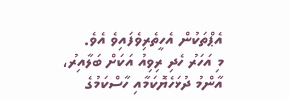އެޕްތަކުން އެހީތެރިވެފައިވެ އެވެ.
މި އަހަރު ހެދި ރިވިއު އަކަށް ބަލާއިރު، އާންމު ދުޅަހެޔޮކަމާއި ހާސްކަމުގެ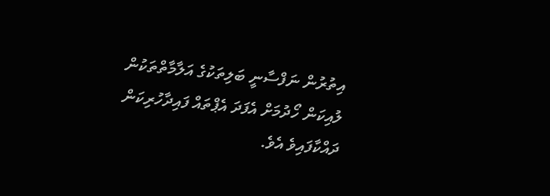އިތުރުން ނަފްސާނީ ބަލިތަކުގެ އަލާމާތްތަކުން ލުއިކަން ހޯދުމަށް އެފަދަ އެޕްތައް ފައިދާހުރިކަން ދައްކާފައިވެ އެވެ.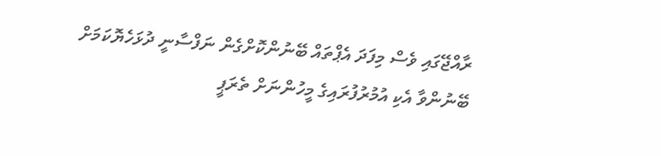ރާއްޖޭގައި ވެސް މިފަދަ އެޕްތައް ބޭނުންކޮށްގެން ނަފްސާނީ ދުޅަހެޔޮކަމަށް ބޭނުންވާ އެކި އުމުރުފުރައިގެ މީހުންނަށް ތެރަޕީ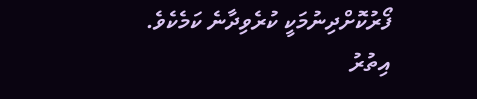ފޯރުކޮށްދިނުމަކީ ކުރެވިދާނެ ކަމެކެވެ.
އިތުރު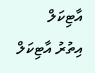އާޓިކަލް
އިތުރު އާޓިކަލް